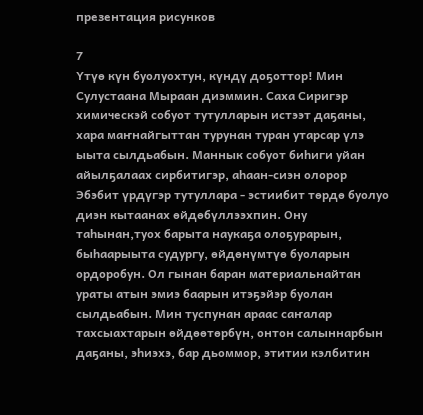презентация рисунков

7
Үтүө күн буолуохтун, күндү доҕоттор! Мин Сулустаана Мыраан диэммин. Саха Сиригэр химическэй собуот тутулларын истээт даҕаны, хара маҥнайгыттан турунан туран утарсар үлэ ыыта сылдьабын. Маннык собуот биһиги уйан айылҕалаах сирбитигэр, аһаан-сиэн олорор Эбэбит үрдүгэр тутуллара - эстиибит төрдө буолуо диэн кытаанах өйдөбүллээхпин. Ону таһынан,туох барыта наукаҕа олоҕурарын, быһаарыыта судургу, өйдөнүмтүө буоларын ордоробун. Ол гынан баран материальнайтан ураты атын эмиэ баарын итэҕэйэр буолан сылдьабын. Мин туспунан араас саҥалар тахсыахтарын өйдөөтөрбүн, онтон салыннарбын даҕаны, эһиэхэ, бар дьоммор, этитии кэлбитин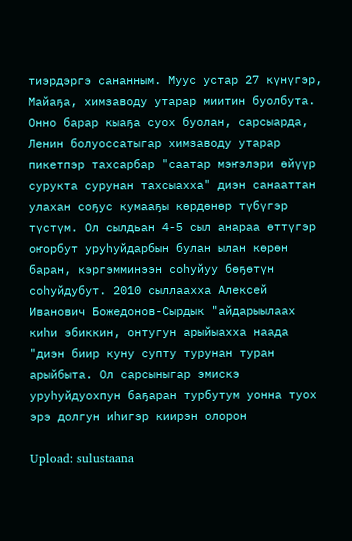тиэрдэргэ сананным. Муус устар 27 күнүгэр, Майаҕа, химзаводу утарар миитин буолбута. Онно барар кыаҕа суох буолан, сарсыарда, Ленин болуоссатыгар химзаводу утарар пикетпэр тахсарбар "саатар мэҥэлэри өйүүр сурукта сурунан тахсыахха" диэн санааттан улахан соҕус кумааҕы көрдөнөр түбүгэр түстүм. Ол сылдьан 4-5 сыл анараа өттүгэр оҥорбут уруһуйдарбын булан ылан көрөн баран, кэргэмминээн соһуйуу бөҕөтүн соһуйдубут. 2010 сыллаахха Алексей Иванович Божедонов-Сырдык "айдарыылаах киһи эбиккин, онтугун арыйыахха наада "диэн биир куну супту турунан туран арыйбыта. Ол сарсыныгар эмискэ уруһуйдуохпун баҕаран турбутум уонна туох эрэ долгун иhигэр киирэн олорон

Upload: sulustaana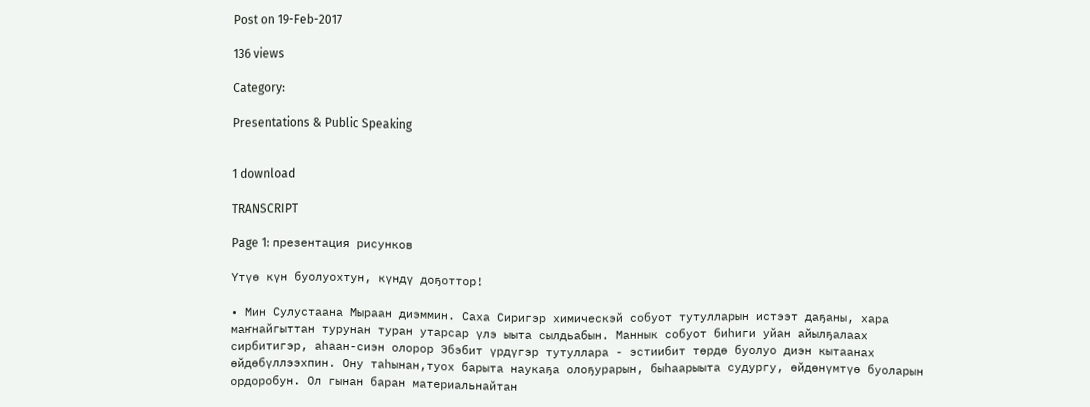Post on 19-Feb-2017

136 views

Category:

Presentations & Public Speaking


1 download

TRANSCRIPT

Page 1: презентация рисунков

Үтүө күн буолуохтун, күндү доҕоттор!

• Мин Сулустаана Мыраан диэммин. Саха Сиригэр химическэй собуот тутулларын истээт даҕаны, хара маҥнайгыттан турунан туран утарсар үлэ ыыта сылдьабын. Маннык собуот биһиги уйан айылҕалаах сирбитигэр, аһаан-сиэн олорор Эбэбит үрдүгэр тутуллара - эстиибит төрдө буолуо диэн кытаанах өйдөбүллээхпин. Ону таһынан,туох барыта наукаҕа олоҕурарын, быһаарыыта судургу, өйдөнүмтүө буоларын ордоробун. Ол гынан баран материальнайтан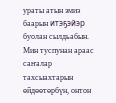ураты атын эмиэ баарын итэҕэйэр буолан сылдьабын. Мин туспунан араас саҥалар тахсыахтарын өйдөөтөрбүн, онтон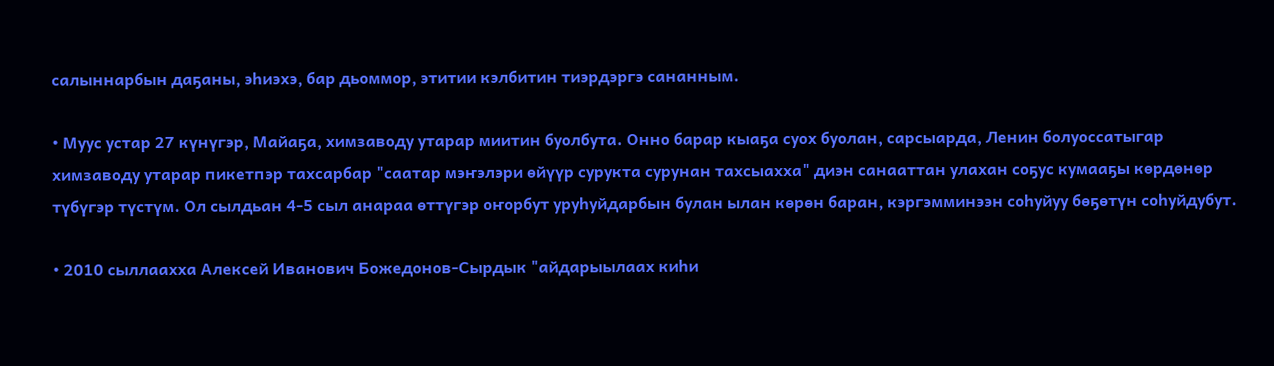салыннарбын даҕаны, эһиэхэ, бар дьоммор, этитии кэлбитин тиэрдэргэ сананным.

• Муус устар 27 күнүгэр, Майаҕа, химзаводу утарар миитин буолбута. Онно барар кыаҕа суох буолан, сарсыарда, Ленин болуоссатыгар химзаводу утарар пикетпэр тахсарбар "саатар мэҥэлэри өйүүр сурукта сурунан тахсыахха" диэн санааттан улахан соҕус кумааҕы көрдөнөр түбүгэр түстүм. Ол сылдьан 4-5 сыл анараа өттүгэр оҥорбут уруһуйдарбын булан ылан көрөн баран, кэргэмминээн соһуйуу бөҕөтүн соһуйдубут.

• 2010 сыллаахха Алексей Иванович Божедонов-Сырдык "айдарыылаах киһи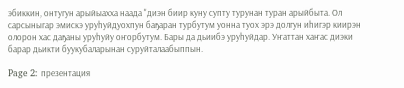эбиккин, онтугун арыйыахха наада "диэн биир куну супту турунан туран арыйбыта. Ол сарсыныгар эмискэ уруһуйдуохпун баҕаран турбутум уонна туох эрэ долгун иhигэр киирэн олорон хас даҕаны уруһуйу оҥорбутум. Бары да дьиибэ уруһуйдар. Уҥаттан хаҥас диэки барар дьикти буукубаларынан суруйталаабыппын.

Page 2: презентация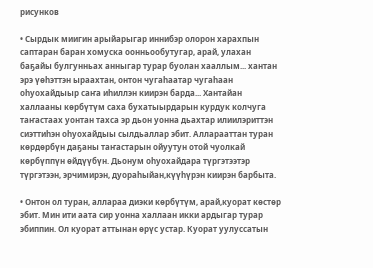рисунков

• Сырдык миигин арыйарыгар иннибэр олорон харахпын саптаран баран хомуска оонньообутугар, арай, улахан баҕайы булгунньах анныгар турар буолан хааллым... хантан эрэ үөһэттэн ыраахтан, онтон чугаһаатар чугаһаан оһуохайдыыр саҥа иһиллэн киирэн барда... Хантайан халлааны көрбүтүм саха бухатыырдарын курдук колчуга таҥастаах уонтан тахса эр дьон уонна дьахтар илиилэриттэн сиэттиһэн оһуохайдыы сылдьаллар эбит. Алларааттан туран көрдөрбүн даҕаны таҥастарын ойуутун отой чуолкай көрбүппүн өйдүүбүн. Дьонум оһуохайдара түргэтээтэр түргэтээн, эрчимирэн, дуораһыйан,күүһүрэн киирэн барбыта.

• Онтон ол туран, аллараа диэки көрбүтүм, арай,куорат көстөр эбит. Мин ити аата сир уонна халлаан икки ардыгар турар эбиппин. Ол куорат аттынан өрүс устар. Куорат уулуссатын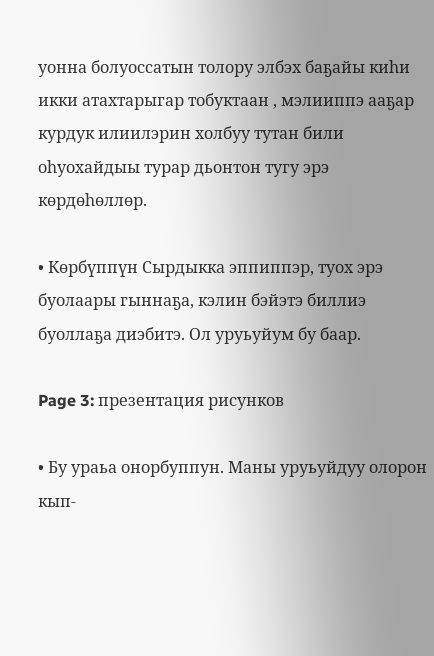уонна болуоссатын толору элбэх баҕайы киһи икки атахтарыгар тобуктаан , мэлииппэ ааҕар курдук илиилэрин холбуу тутан били оһуохайдыы турар дьонтон тугу эрэ көрдөһөллөр.

• Көрбүппүн Сырдыкка эппиппэр, туох эрэ буолаары гыннаҕа, кэлин бэйэтэ биллиэ буоллаҕа диэбитэ. Ол уруьуйум бу баар.

Page 3: презентация рисунков

• Бу ураьа онорбуппун. Маны уруьуйдуу олорон кып-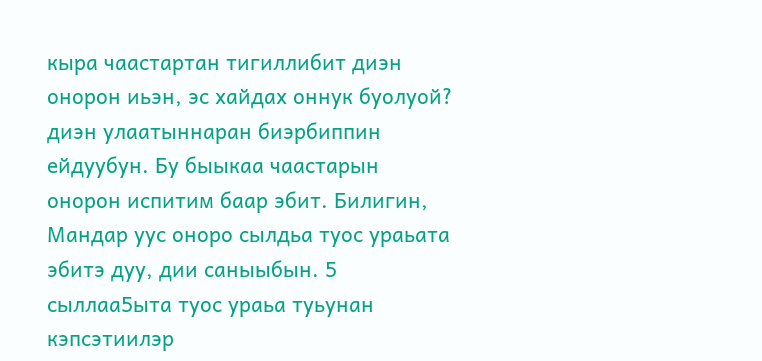кыра чаастартан тигиллибит диэн онорон иьэн, эс хайдах оннук буолуой? диэн улаатыннаран биэрбиппин ейдуубун. Бу быыкаа чаастарын онорон испитим баар эбит. Билигин, Мандар уус оноро сылдьа туос ураьата эбитэ дуу, дии саныыбын. 5 сыллаа5ыта туос ураьа туьунан кэпсэтиилэр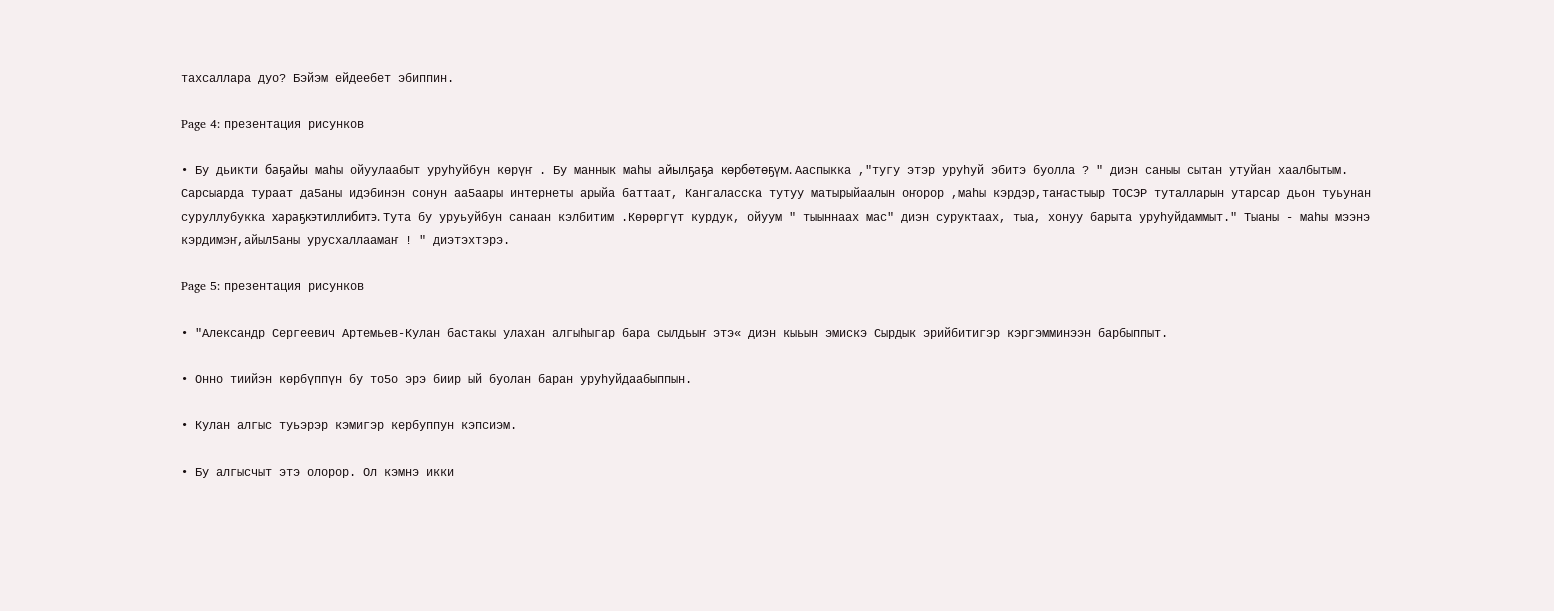тахсаллара дуо? Бэйэм ейдеебет эбиппин.

Page 4: презентация рисунков

• Бу дьикти баҕайы маһы ойуулаабыт уруһуйбун көрүҥ . Бу маннык маһы айылҕаҕа көрбөтөҕүм. Ааспыкка ,"тугу этэр уруһуй эбитэ буолла ? " диэн саныы сытан утуйан хаалбытым. Сарсыарда тураат да5аны идэбинэн сонун аа5аары интернеты арыйа баттаат, Кангаласска тутуу матырыйаалын оҥорор ,маһы кэрдэр,таҥастыыр ТОСЭР туталларын утарсар дьон туьунан суруллубукка хараҕкэтиллибитэ. Тута бу уруьуйбун санаан кэлбитим .Көрөргүт курдук, ойуум " тыыннаах мас" диэн суруктаах, тыа, хонуу барыта уруһуйдаммыт." Тыаны - маһы мээнэ кэрдимэҥ,айыл5аны урусхаллаамаҥ ! " диэтэхтэрэ.

Page 5: презентация рисунков

• "Александр Сергеевич Артемьев-Кулан бастакы улахан алгыһыгар бара сылдьыҥ этэ« диэн кыьын эмискэ Сырдык эрийбитигэр кэргэмминээн барбыппыт.

• Онно тиийэн көрбүппүн бу то5о эрэ биир ый буолан баран уруһуйдаабыппын.

• Кулан алгыс туьэрэр кэмигэр кербуппун кэпсиэм.

• Бу алгысчыт этэ олорор. Ол кэмнэ икки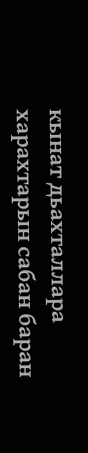кынат дьахталлара харахтарын сабан баран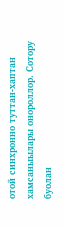отой синхронно туттан-хаптан хамсаныылары онороллор. Сотору буолан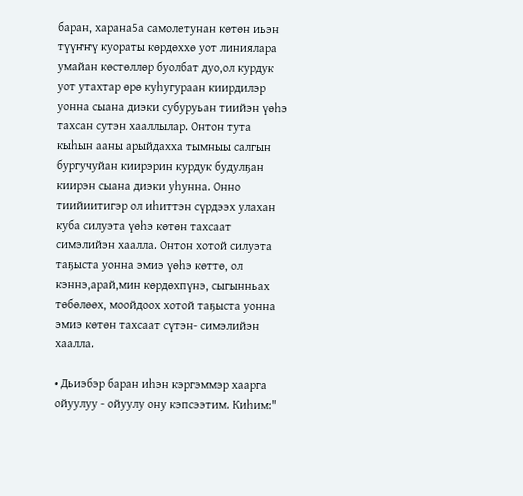баран, харана5а самолетунан көтөн иьэн түүҥҥү куораты көрдөххө уот линиялара умайан көстөллөр буолбат дуо,ол курдук уот утахтар өрө куһугураан киирдилэр уонна сыана диэки субуруьан тиийэн үөһэ тахсан сутэн хааллылар. Онтон тута кыһын ааны арыйдахха тымныы салгын бургучуйан киирэрин курдук будулҕан киирэн сыана диэки уһунна. Онно тиийиитигэр ол иһиттэн сүрдээх улахан куба силуэта үөһэ көтөн тахсаат симэлийэн хаалла. Онтон хотой силуэта таҕыста уонна эмиэ үөһэ көттө, ол кэннэ,арай,мин көрдөхпүнэ, сыгынньах төбөлөөх, моойдоох хотой таҕыста уонна эмиэ көтөн тахсаат сүтэн- симэлийэн хаалла.

• Дьиэбэр баран иһэн кэргэммэр хаарга ойуулуу - ойуулу ону кэпсээтим. Киһим:"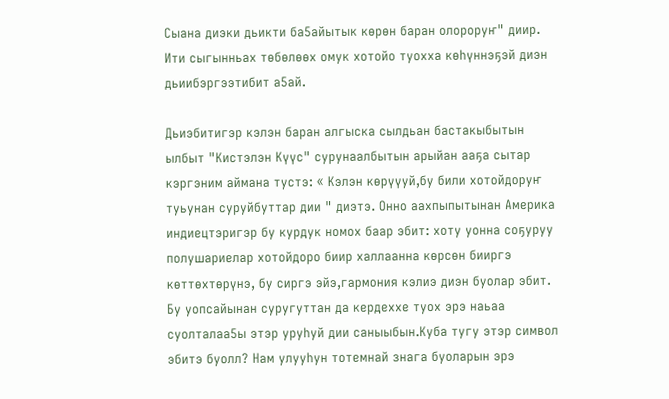Сыана диэки дьикти ба5айытык көрөн баран олороруҥ" диир. Ити сыгынньах төбөлөөх омук хотойо туохха көһүннэҕэй диэн дьиибэргээтибит а5ай.

Дьиэбитигэр кэлэн баран алгыска сылдьан бастакыбытын ылбыт "Кистэлэн Күүс" сурунаалбытын арыйан ааҕа сытар кэргэним аймана тустэ: « Кэлэн көрүүуй,бу били хотойдоруҥ туьунан суруйбуттар дии " диэтэ. Онно аахпыпытынан Америка индиецтэригэр бу курдук номох баар эбит: хоту уонна соҕуруу полушариелар хотойдоро биир халлаанна көрсөн бииргэ көттөхтөрүнэ, бу сиргэ эйэ,гармония кэлиэ диэн буолар эбит. Бу уопсайынан суругуттан да кердеххе туох эрэ наьаа суолталаа5ы этэр уруһуй дии саныыбын.Куба тугу этэр символ эбитэ буолл? Нам улууһун тотемнай знага буоларын эрэ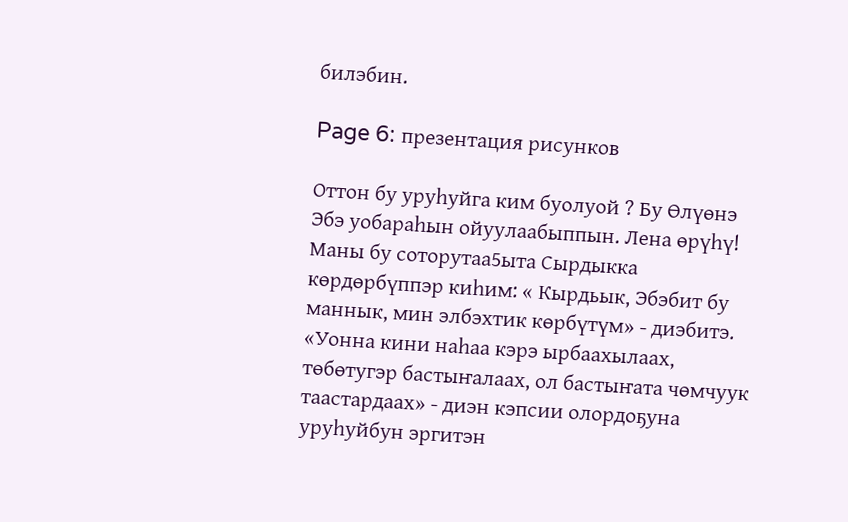билэбин.

Page 6: презентация рисунков

Оттон бу уруһуйга ким буолуой ? Бу Өлүөнэ Эбэ уобараһын ойуулаабыппын. Лена өрүһү! Маны бу соторутаа5ыта Сырдыкка көрдөрбүппэр киһим: « Кырдьык, Эбэбит бу маннык, мин элбэхтик көрбүтүм» - диэбитэ. «Уонна кини наһаа кэрэ ырбаахылаах, төбөтугэр бастыҥалаах, ол бастыҥата чөмчуук таастардаах» - диэн кэпсии олордоҕуна уруһуйбун эргитэн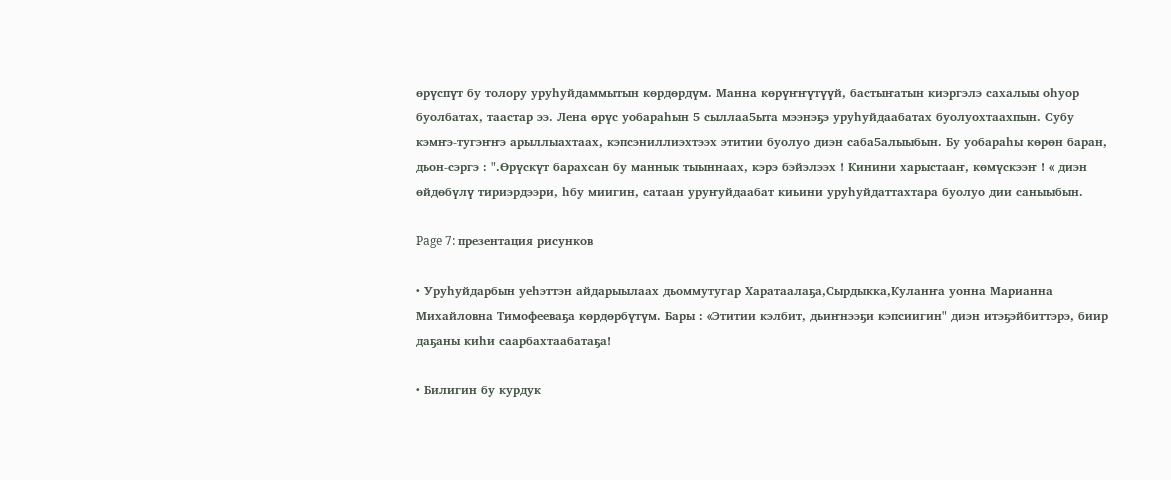өрүспүт бу толору уруhуйдаммытын көрдөрдүм. Манна көрүҥҥүтүүй, бастыҥатын киэргэлэ сахалыы оһуор буолбатах, таастар ээ. Лена өрүс уобараһын 5 сыллаа5ыта мээнэҕэ уруһуйдаабатах буолуохтаахпын. Субу кэмҥэ-тугэҥҥэ арыллыахтаах, кэпсэниллиэхтээх этитии буолуо диэн саба5алыыбын. Бу уобараһы көрөн баран, дьон-сэргэ : ".Өрүскүт барахсан бу маннык тыыннаах, кэрэ бэйэлээх ! Кинини харыстааҥ, көмүскээҥ ! « диэн өйдөбүлү тириэрдээри, һбу миигин, сатаан уруҥуйдаабат киьини уруһуйдаттахтара буолуо дии саныыбын.

Page 7: презентация рисунков

• Уруһуйдарбын уеһэттэн айдарыылаах дьоммутугар Харатаалаҕа,Сырдыкка,Куланҥа уонна Марианна Михайловна Тимофееваҕа көрдөрбүтүм. Бары : «Этитии кэлбит, дьиҥнээҕи кэпсиигин" диэн итэҕэйбиттэрэ, биир даҕаны киһи саарбахтаабатаҕа!

• Билигин бу курдук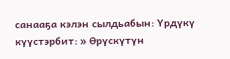санааҕа кэлэн сылдьабын: Үрдүкү күүстэрбит: » Өрүскүтүн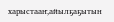харыстааҥ,айылҕаҕытын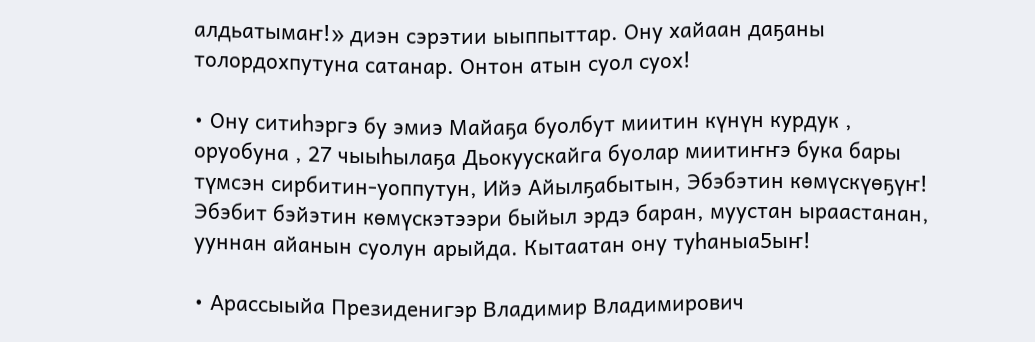алдьатымаҥ!» диэн сэрэтии ыыппыттар. Ону хайаан даҕаны толордохпутуна сатанар. Онтон атын суол суох!

• Ону ситиһэргэ бу эмиэ Майаҕа буолбут миитин күнүн курдук , оруобуна , 27 чыыһылаҕа Дьокуускайга буолар миитиҥҥэ бука бары түмсэн сирбитин-уоппутун, Ийэ Айылҕабытын, Эбэбэтин көмүскүөҕүҥ! Эбэбит бэйэтин көмүскэтээри быйыл эрдэ баран, муустан ыраастанан, ууннан айанын суолун арыйда. Кытаатан ону туһаныа5ыҥ!

• Арассыыйа Президенигэр Владимир Владимирович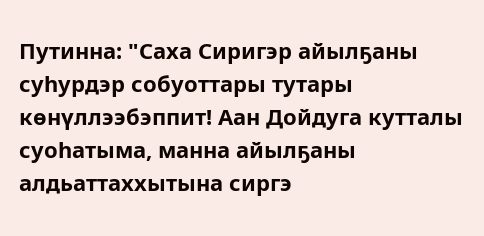Путинна: "Саха Сиригэр айылҕаны суһурдэр собуоттары тутары көнүллээбэппит! Аан Дойдуга кутталы суоһатыма, манна айылҕаны алдьаттаххытына сиргэ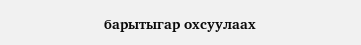барытыгар охсуулаах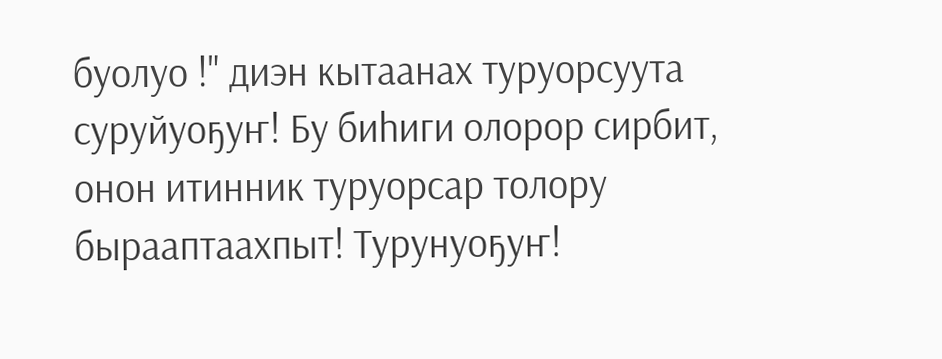буолуо !" диэн кытаанах туруорсуута суруйуоҕуҥ! Бу биһиги олорор сирбит, онон итинник туруорсар толору бырааптаахпыт! Турунуоҕуҥ!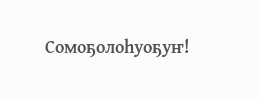Сомоҕолоһуоҕуҥ!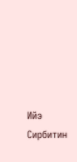Ийэ Сирбитин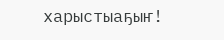харыстыаҕыҥ!